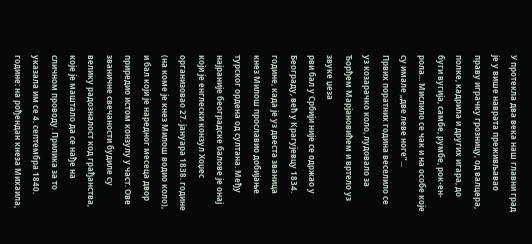У протекла два века наш главни град је у више наврата преживљавао праву играчку грозницу, од валцера, полке, кадрила и других игара, до буги вугија, самбе, румбе, рок-ен-рола... Мислило се чак и на особе које су имале „две леве ноге”...
Првих поратних година веселило се уз козарачко коло, лудовало за Ђорђем Марјановићем и вртело уз звуке џеза
рви бал у Србији није се одржао у Београду, већ у Крагујевцу 1834. године, када је уз двеста званица кнез Милош прославио добијање турског ордена од султана. Међу најраније београдске балове је онај који је енглески конзул Хоџес организовао 27. јануара 1838. године (на коме је кнез Милош водио коло), и бал који је наредног месеца двор приредио истом конзулу у част. Ове званичне свечаности будиле су велику радозналост код грађанства, које је маштало да се нађе на сличном проводу. Прилика за то указала им се 4. септембра 1840. године: на рођендан кнеза Михаила,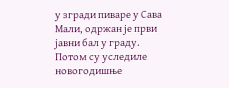у згради пиваре у Сава Мали, одржан је први јавни бал у граду. Потом су уследиле новогодишње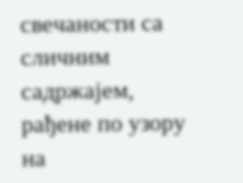свечаности са сличним садржајем, рађене по узору на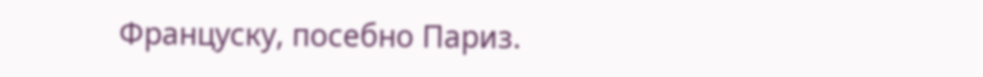Француску, посебно Париз.